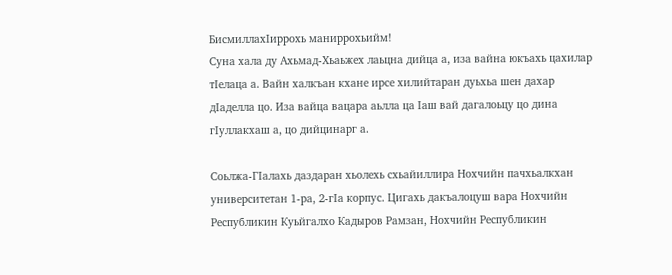БисмиллахIиррохь маниррохьийм!
Суна хала ду Ахьмад-Хьаьжех лаьцна дийца а, иза вайна юкъахь цахилар тIелаца а. Вайн халкъан кхане ирсе хилийтаран дуьхьа шен дахар дIаделла цо. Иза вайца вацара аьлла ца Iаш вай дагалоьцу цо дина гIуллакхаш а, цо дийцинарг а.

Соьлжа-ГIалахь даздаран хьолехь схьайиллира Нохчийн пачхьалкхан университетан 1-ра, 2-гIа корпус. Цигахь дакъалоцуш вара Нохчийн Республикин Куьйгалхо Кадыров Рамзан, Нохчийн Республикин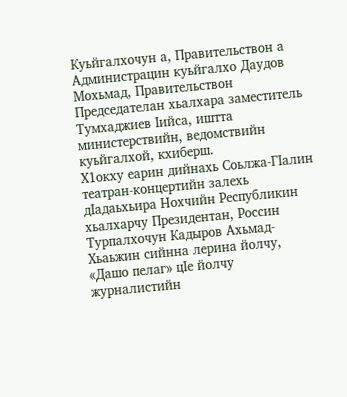Куьйгалхочун а, Правительствон а Администрацин куьйгалхо Даудов Мохьмад, Правительствон Председателан хьалхара заместитель Тумхаджиев Iийса, иштта министерствийн, ведомствийн куьйгалхой, кхиберш.
Х1окху еарин дийнахь Соьлжа-ГIалин театран-концертийн залехь дIадаьхьира Нохчийн Республикин хьалхарчу Президентан, Россин Турпалхочун Кадыров Ахьмад-Хьаьжин сийнна лерина йолчу, «Дашо пелаг» цIе йолчу журналистийн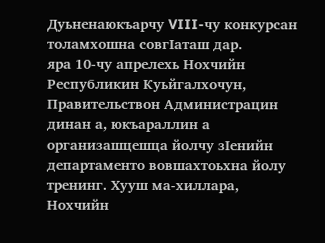Дуьненаюкъарчу VIII-чу конкурсан толамхошна совгIаташ дар.
яра 10-чу апрелехь Нохчийн Республикин Куьйгалхочун, Правительствон Администрацин динан а, юкъараллин а организашцешца йолчу зIенийн департаменто вовшахтоьхна йолу тренинг. Хууш ма-хиллара, Нохчийн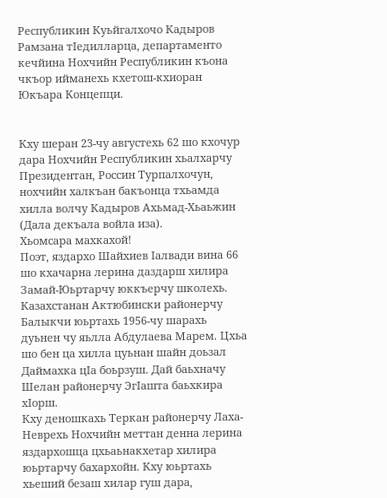Республикин Куьйгалхочо Кадыров Рамзана тIедилларца, департаменто кечйина Нохчийн Республикин къона чкъор ийманехь кхетош-кхиоран Юкъара Концепци.


Кху шеран 23-чу августехь 62 шо кхочур дара Нохчийн Республикин хьалхарчу Президентан, Россин Турпалхочун, нохчийн халкъан бакъонца тхьамда хилла волчу Кадыров Ахьмад-Хьаьжин (Дала декъала войла иза).
Хьомсара махкахой!
Поэт, яздархо Шайхиев Iалвади вина 66 шо кхачарна лерина даздарш хилира Замай-Юьртарчу юккъерчу школехь.
Казахстанан Актюбински районерчу Балыкчи юьртахь 1956-чу шарахь дуьнен чу яьлла Абдулаева Марем. Цхьа шо бен ца хилла цуьнан шайн доьзал Даймахка цIа боьрзуш. Дай баьхначу Шелан районерчу ЭгIашта баьхкира хIорш.
Кху деношкахь Теркан районерчу Лаха-Неврехь Нохчийн меттан денна лерина яздархошца цхьаьнакхетар хилира юьртарчу бахархойн. Кху юьртахь хьеший безаш хилар гуш дара,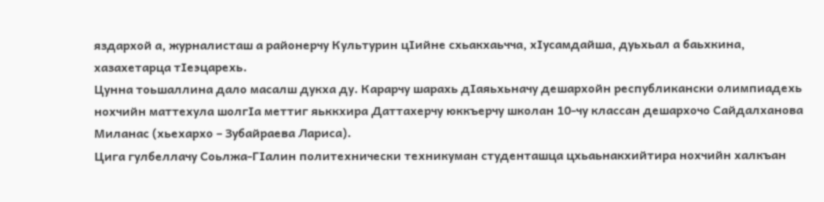яздархой а, журналисташ а районерчу Культурин цІийне схьакхаьчча, хІусамдайша, дуьхьал а баьхкина, хазахетарца тІеэцарехь.
Цунна тоьшаллина дало масалш дукха ду. Карарчу шарахь дIаяьхьначу дешархойн республикански олимпиадехь нохчийн маттехула шолгIа меттиг яьккхира Даттахерчу юккъерчу школан 10-чу классан дешархочо Сайдалханова Миланас (хьехархо – Зубайраева Лариса).
Цига гулбеллачу Соьлжа-ГIалин политехнически техникуман студенташца цхьаьнакхийтира нохчийн халкъан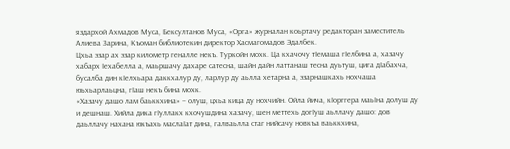яздархой Ахмадов Муса, Бексултанов Муса, «Орга» журналан коьртачу редакторан заместитель Алиева Зарина, Къоман библиотекин директор Хасмагомадов Эдалбек.
Цхьа эзар ах эзар километр геналле некъ. Туркойн мохк. Ца кхачочу тIемаша гIелбина а, хазачу хабарх Iехабелла а, маьршачу дахаре сатесна, шайн дайн латтанаш тесна дуьтуш, цига дIабахча, бусалба дин кIелхьара даккхалур ду, ларлур ду аьлла хетарна а, эзарнашкахь нохчаша юьхьарлаьцна, гIаш некъ бина мохк.
«Хазачу дашо лам баьккхина» – олуш, цхьа кица ду нохчийн. Ойла йича, кІорггера маьІна долуш ду и дешнаш. Хийла дика гІуллакх кхочушдина хазачу, шен меттехь догІуш аьллачу дашо: дов даьллачу нахана юкъахь маслаІат дина, галваьлла стаг нийсачу новкъа ваьккхина,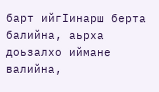барт ийгІинарш берта балийна, аьрха доьзалхо иймане валийна,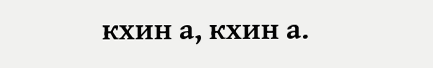кхин а, кхин а.